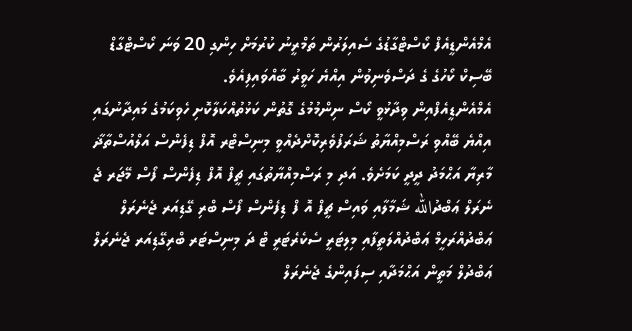އެމްއެންޑީއެފް ކޯސްޓްގާޑުގެ ސެއިލަރުން ތަމްރީނު ކުރުމަށް ހިންގި 20 ވަނަ ކޯސްޓްގާޑް ބޭސިކް ކޯހުގެ ގެ ދަސްވެނިވުން އިއްޔެ ހަވީރު ބާއްވައިފިއެވެ.
އެމްއެންޑީއެފްއިން ވިދާޅުވީ ކޯސް ނިންމުމުގެ ގޮތުން ކަޅުތުއްކަލާކޮށި ހެވިކަމުގެ މައިދާނުގައި އިއްޔެ ބޭއްވި ރަސްމިއްޔާތު ޝަރަފުވެރިކޮށްދެއްވީ މިނިސްޓްރ އޮފް ޑިފެންސް އަލްއުސްތާޛާ މާރިޔާ އަޙްމަދު ދީދީ ކަމަށެވެ. އަދި މި ރަސްމިއްޔާތުގައި ޗީފް އޮފް ޑިފެންސް ފޯސް މޭޖަރ ޖެ ނެރަލް ޢަބްދުالله ޝަމާލާއި ވައިސް ޗީފް އޮ ފް ޑިފެންސް ފޯސް ބްރި ގޭޑިއަރ ޖެނެރަލް ޢަބްދުއްރަހީމް ޢަބްދުއްލަތީފާއި މިލިޓަރީ ސެކެރެޓަރީ ޓް ދަ މިނިސްޓަރ ބްރިގޭޑިއަރ ޖެނެރަލް ޢަބްދުލް މަތީން އަޙްމަދާއި ސިފައިންގެ ޖެނެރަލް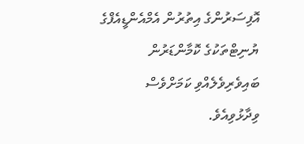އޮފިސަރުންގެ އިތުރުން އެމްއެންޑީއެފްގެ ޔުނިޓްތަކުގެ ކޮމާންޑަރުން ބައިވެރިވެލެއްވި ކަމަށްވެސް ވިދާޅުވިއެވެ.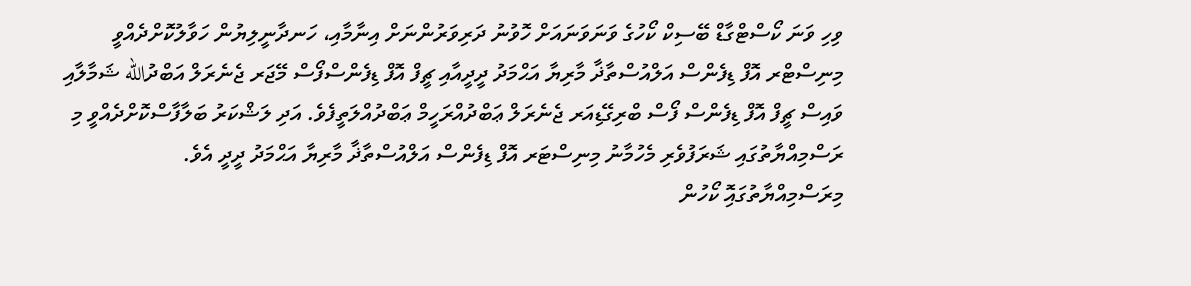ވިހި ވަނަ ކޯސްޓްގާޑް ބޭސިކް ކޯހުގެ ވަނަވަނައަށް ހޮވުނު ދަރިވަރުންނަށް އިނާމާއި، ހަނދާނީލިޔުން ހަވާލުކޮށްދެއްވީ މިނިސްޓްރ އޮފް ޑިފެންސް އަލްއުސްތާޛާ މާރިޔާ އަޙްމަދު ދީދީއާއި ޗީފް އޮފް ޑިފެންސްފޯސް މޭޖަރ ޖެނެރަލް އަބްދުالله ޝަމާލާއި ވައިސް ޗީފް އޮފް ޑިފެންސް ފޯސް ބްރިގޭޑިއަރ ޖެނެރަލް ޢަބްދުއްރަހީމް ޢަބްދުއްލަތީފެވެ. އަދި ލަޝްކަރު ބަލާފާސްކޮށްދެއްވީ މި ރަސްމިއްޔާތުގައި ޝަރަފުވެރި މެހުމާނު މިނިސްޓަރ އޮފް ޑިފެންސް އަލްއުސްތާޛާ މާރިޔާ އަޙްމަދު ދީދީ އެވެ.
މިރަސްމިއްޔާތުގައިޮ ކޯހުން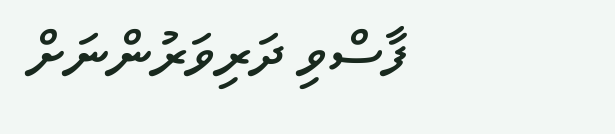ފާސްވި ދަރިވަރުންނަށް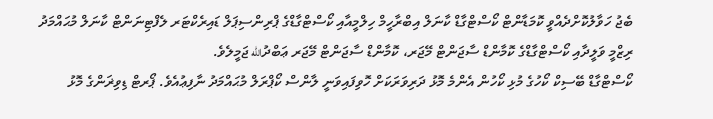ބެޖު ހަވާލުކޮށްދެއްވީ ކޮމަޑާންޓް ކޯސްޓްގާޑް ކާނަލް އިބްރާހީމް ހިލްމީއާއި ކޯސްޓްގާޑްގެ ޕްރިންސިޕަލް ޑައިރެކްޓަރ ލެފްޓިނަންޓް ކާނަލް މުޙައްމަދު ރިޒްމީ ވަލީދާއި ކޯސްޓްގާޑްގެ ކޮމާންޑް ސާޖަންޓް މޭޖަރ، ކޮމާންޑް ސާޖަންޓް މޭޖަރ ޢަބްދުالله ޖަމީލެވެ.
ކޯސްޓްގާޑް ބޭސިކް ކޯހުގެ މުޅި ކޯހުން އެންމެ މޮޅު ދަރިވަރަކަށް ހޮވިފައިވަނީ ލާންސް ކޯޕްރަލް މުޙައްމަދު ނާފިޢުއެވެ. ޕޯރޓް ޑިވިޜަންގެ މޮޅު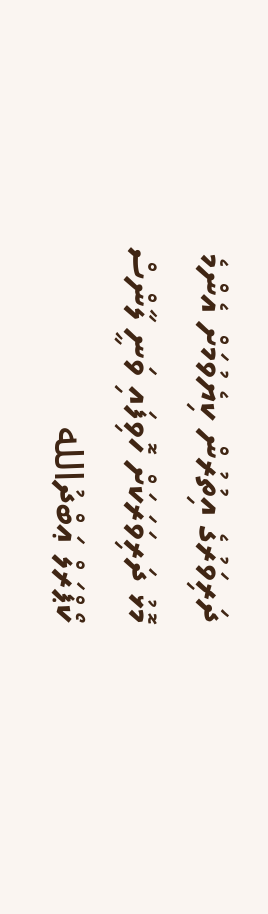ދަރިވަރުގެ އިތުރުން ކިޔެވުމަށް އެންމެ މޮޅު ދަރިވަރަކަށް ހޮވިފައި ވަނީ ލާންސް ކޯޕްރަލް ޢަބްދުالله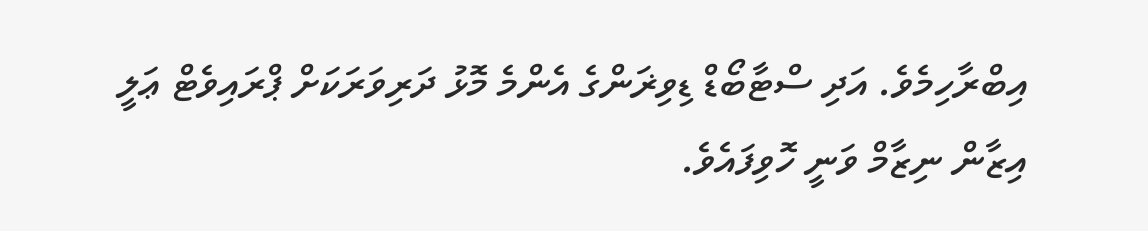އިބްރާހިމެވެ. އަދި ސްޓާބޯޑް ޑިވިޜަންގެ އެންމެ މޮޅު ދަރިވަރަކަށް ޕްރައިވެޓް ޢަލީ އިޒާން ނިޒާމް ވަނީ ހޮވިފައެވެ.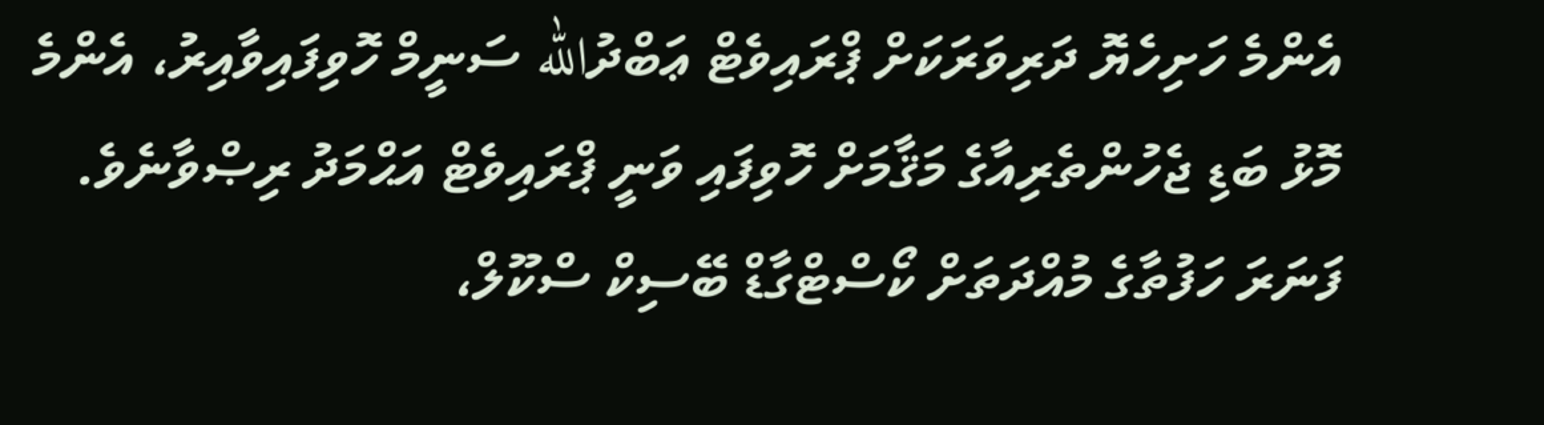އެންމެ ހަށިހެޔޮ ދަރިވަރަކަށް ޕްރައިވެޓް ޢަބްދުالله ސަނީމް ހޮވިފައިވާއިރު، އެންމެ މޮޅު ބަޑި ޖެހުންތެރިއާގެ މަޤާމަށް ހޮވިފައި ވަނީ ޕްރައިވެޓް އަޙްމަދު ރިޞްވާނެވެ. ފަނަރަ ހަފުތާގެ މުއްދަތަށް ކޯސްޓްގާޑް ބޭސިކް ސްކޫލް،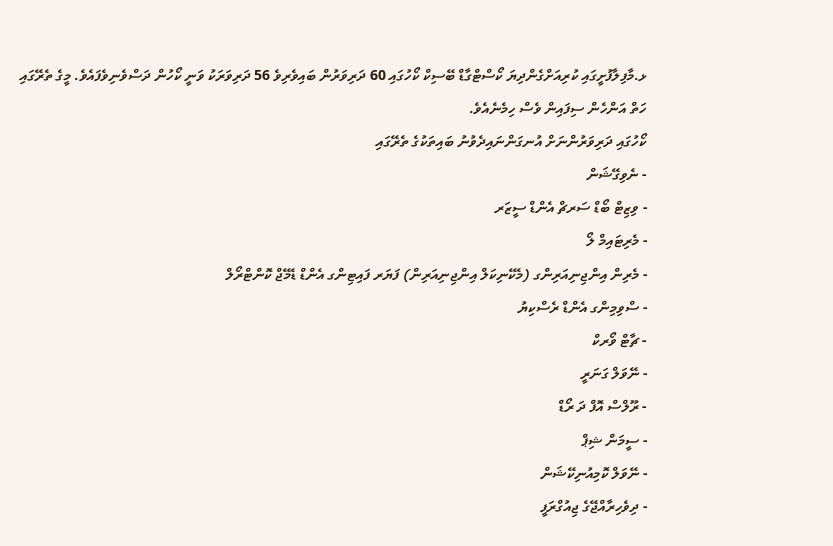ޅ.މާފިލާފުށީގައި ކުރިއަށްގެންދިޔަ ކޯސްޓްގާޑް ބޭސިކް ކޯހުގައި 60 ދަރިވަރުން ބައިވެރިވެ 56 ދަރިވަރަކު ވަނީ ކޯހުން ދަސްވެނިވެފައެވެ. މީގެ ތެރޭގައި ހަތް އަންހެން ސިފައިން ވެސް ހިމެނެއެވެ.
ކޯހުގައި ދަރިވަރުންނަށް އުނގަންނައިދެވުނު ބައިތަކުގެ ތެރޭގައި
- ނެވިގޭޝަން
- ވިޒިޓް ބޯޑް ސަރޗް އެންޑް ސީޒަރ
- މެރިޓައިމް ލޯ
- މެރިން އިންޖިނިއަރިންގ (މެކޭނިކަލް އިންޖިނިއަރިން) ފަޔަރ ފައިޓިންގ އެންޑް ޑެމޭޖް ކޮންޓްރޯލް
- ސްވިމިންގ އެންޑް ރެސްކިޔު
- ޗާޓް ވޯރކް
- ނޭވަލް ގަނަރީ
- ރޫލްސް އޮފް ދަ ރޯޑް
- ސީމަން ޝިޕް
- ނޭވަލް ކޮމިއުނިކޭޝަން
- ދިވެހިރާއްޖޭގެ ޖިއުގްރަފީ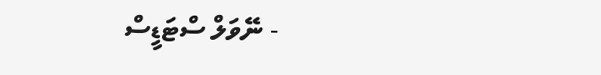- ނޭވަލް ސްޓަޑީސް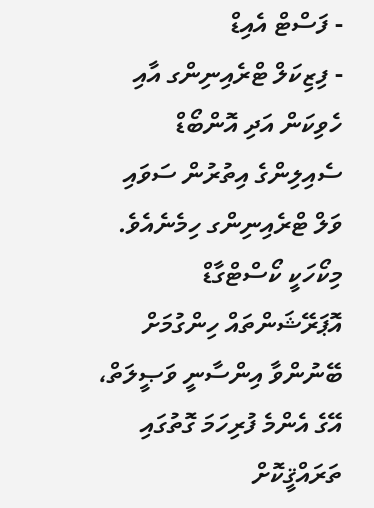- ފަސްޓް އެއިޑް
- ފިޒިކަލް ޓްރެއިނިންގ އާއި ހެވިކަން އަދި އޮންބޯޑް ސެއިލިންގެ އިތުރުން ސަވައި ވަލް ޓްރެއިނިންގ ހިމެނެއެވެ.
މިކޯހަކީ ކޯސްޓްގާޑް އޮޕަރޭޝަންތައް ހިންގުމަށް ބޭނުންވާ އިންސާނީ ވަޞީލަތް، އޭގެ އެންމެ ފުރިހަމަ ގޮތުގައި ތަރައްޤީކޮށް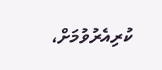ކުރިއެރުވުމަށް،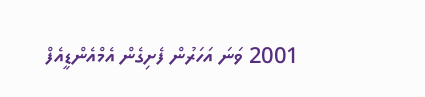2001 ވަނަ އަހަރުން ފެށިގެން އެމްއެންޑީއެފް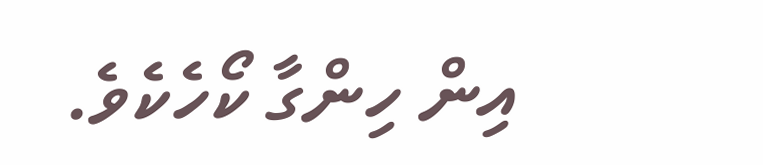އިން ހިންގާ ކޯހެކެވެ.